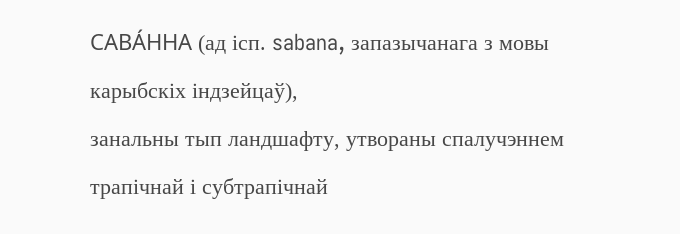САВА́ННА (ад ісп. sabana, запазычанага з мовы карыбскіх індзейцаў),
занальны тып ландшафту, утвораны спалучэннем трапічнай і субтрапічнай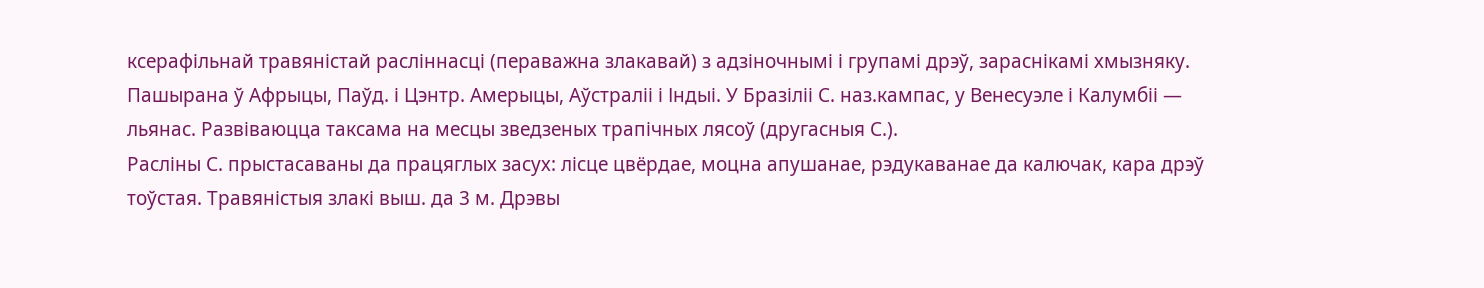ксерафільнай травяністай расліннасці (пераважна злакавай) з адзіночнымі і групамі дрэў, зараснікамі хмызняку. Пашырана ў Афрыцы, Паўд. і Цэнтр. Амерыцы, Аўстраліі і Індыі. У Бразіліі С. наз.кампас, у Венесуэле і Калумбіі — льянас. Развіваюцца таксама на месцы зведзеных трапічных лясоў (другасныя С.).
Расліны С. прыстасаваны да працяглых засух: лісце цвёрдае, моцна апушанае, рэдукаванае да калючак, кара дрэў тоўстая. Травяністыя злакі выш. да 3 м. Дрэвы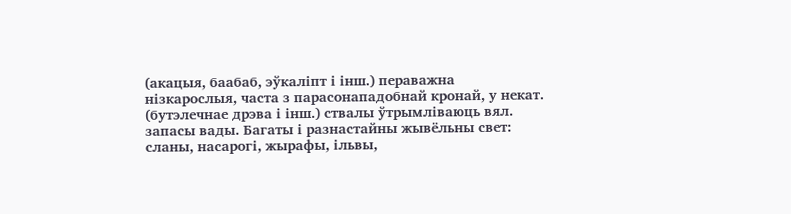(акацыя, баабаб, эўкаліпт і інш.) пераважна нізкарослыя, часта з парасонападобнай кронай, у некат. (бутэлечнае дрэва і інш.) ствалы ўтрымліваюць вял. запасы вады. Багаты і разнастайны жывёльны свет: сланы, насарогі, жырафы, ільвы,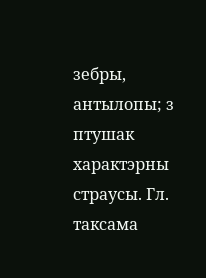зебры, антылопы; з птушак характэрны страусы. Гл. таксама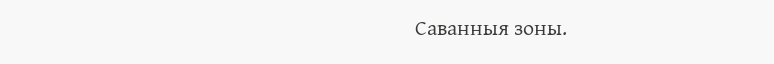Саванныя зоны.